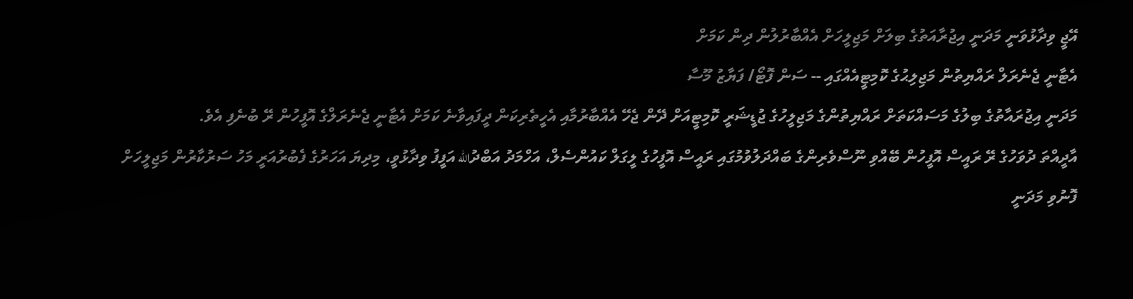އޭޖީ ވިދާޅުވަނީ މަދަނީ އިޖުރާއަތުގެ ބިލަށް މަޖިލީހަށް އެއްބާރުލުން ދިން ކަމަށް
އެޓާނީ ޖެނެރަލް ރައްޔިތުން މަޖިލިޙުގެ ކޮމިޓީއެއްގައި -- ސަން ފޮޓޯ/ ފަޔާޒު މޫސާ
މަދަނީ އިޖުރައާތުގެ ބިލުގެ މަސައްކަތަށް ރައްޔިތުންގެ މަޖިލީހުގެ ޖުޑީޝަރީ ކޮމިޓީއަށް ދޭން ޖެހޭ އެއްބާރުމާއި އެހީތެރިކަން ދީފައިވާނެ ކަމަށް އެޓާނީ ޖެނެރަލްގެ އޮފީހުން ރޭ ބުނެފި އެވެ.
އާދީއްތަ ދުވަހުގެ ރޭ ރައީސް އޮފީހުން ބޭއްވި ނޫސްވެރިންގެ ބައްދަލުވުމުގައި ރައީސް އޮފީހުގެ ލީގަލް ކައުންސެލް، އަހްމަދު އަބްދުالله އަފީފު ވިދާޅުވީ، މިދިޔަ އަހަރުގެ ފެބުރުއަރީ މަހު ސަރުކާރުން މަޖިލީހަށް ފޮނުވި މަދަނީ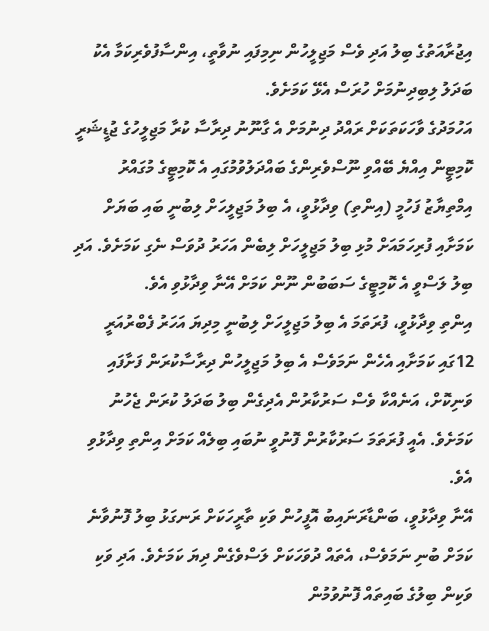އިޖުރާއަތުގެ ބިލު އަދި ވެސް މަޖިލީހުން ނިމިފައި ނުވާތީ، އިންސާފުވެރިކަމާ އެކު ބަދަލު ލިބިދިނުމަށް ހުރަސް އެޅޭ ކަމަށެވެ.
އަހުމަދުގެ ވާހަކަތަކަށް ރައްދު ދިނުމަށް އެ ގާނޫނު ދިރާސާ ކުރާ މަޖިލީހުގެ ޖުޑީޝަރީ ކޮމިޓީން އިއްޔެ ބޭއްވި ނޫސްވެރިންގެ ބައްދަލުވުމުގައި އެ ކޮމިޓީގެ މުގައްރު އިމްތިޔާޒު ފަހުމީ (އިންތި) ވިދާޅުވީ، އެ ބިލު މަޖިލީހަށް ލިބުނީ ބައި ބަޔަށް ކަމަށާއި ފުރިހަމައަށް މުޅި ބިލު މަޖިލީހަށް ލިބެން އަހަރު ދުވަސް ނެގި ކަމަށެވެ. އަދި ބިލު ލަސްވީ އެ ކޮމިޓީގެ ސަބަބުން ނޫން ކަމަށް އޭނާ ވިދާޅުވި އެވެ.
އިންތި ވިދާޅުވީ، ފުރަތަމަ އެ ބިލު މަޖިލީހަށް ލިބުނީ މިދިޔަ އަހަރު ފެބްރުއަރީ 12ގައި ކަމަށާއި އެހެން ނަމަވެސް އެ ބިލު މަޖިލީހުން ދިރާސާކުރަން ފަށާފައި ވަނިކޮށް، އަނެއްކާ ވެސް ސަރުކާރުން އެދިގެން ބިލު ބަދަލު ކުރަން ޖެހުނު ކަމަށެވެ. އެއީ ފުރަތަމަ ސަރުކާރުން ފޮނުވީ ނުބައި ބިލެއް ކަމަށް އިންތި ވިދާޅުވި އެވެ.
އޭނާ ވިދާޅުވީ، ބަންޑާރަނައިބު އޮފީހުން ވަކި ތާރީހަކަށް ރަނގަޅު ބިލު ފޮނުވާނެ ކަމަށް ބުނި ނަމަވެސް، އެތައް ދުވަހަކަށް ލަސްވެގެން ދިޔަ ކަމަށެވެ. އަދި ވަކި ވަކިން ބިލުގެ ބައިތައް ފޮނުވުމުން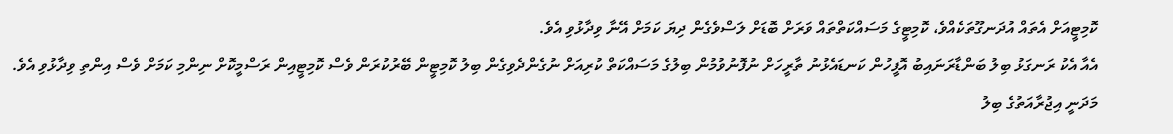ކޮމިޓީއަށް އެތައް އުދަނގޫތަކެއްވެ، ކޮމިޓީގެ މަސައްކަތްތައް ވަރަށް ބޮޑަށް ލަސްވެގެން ދިޔަ ކަމަށް އޭނާ ވިދާޅުވި އެވެ.
އެއާ އެކު ރަނގަޅު ބިލު ބަންޑާރަނައިބު އޮފީހުން ކަނޑައެޅުނު ތާރީހަށް ނުފޮނުވުމުން ބިލުގެ މަސައްކަތް ކުރިއަށް ނުގެންދެވިގެން ބިލު ކޮމިޓީން ބޭރުކުރަން ވެސް ކޮމިޓީއިން ރަސްމީކޮށް ނިންމި ކަމަށް ވެސް އިންތި ވިދާޅުވި އެވެ.
މަދަނީ އިޖުރާއަތުގެ ބިލު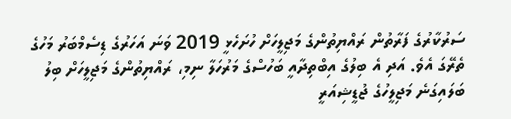ސަރުކާރުގެ ފަރާތުން ރައްޔިތުންގެ މަޖިލީހަށް ހުށަހެޅީ 2019 ވަނަ އަހަރުގެ ޑިސެމްބަރު މަހުގެ ތެރޭގަ އެވެ. އަދި އެ ބިލުގެ އިބްތިދާއީ ބަހުސްގެ މަރުހަލާ ނިމި، ރައްޔިތުންގެ މަޖިލީހަށް ބިލު ބަލައިގަނެ މަޖިލީހުގެ ޖުޑީޝިއަރީ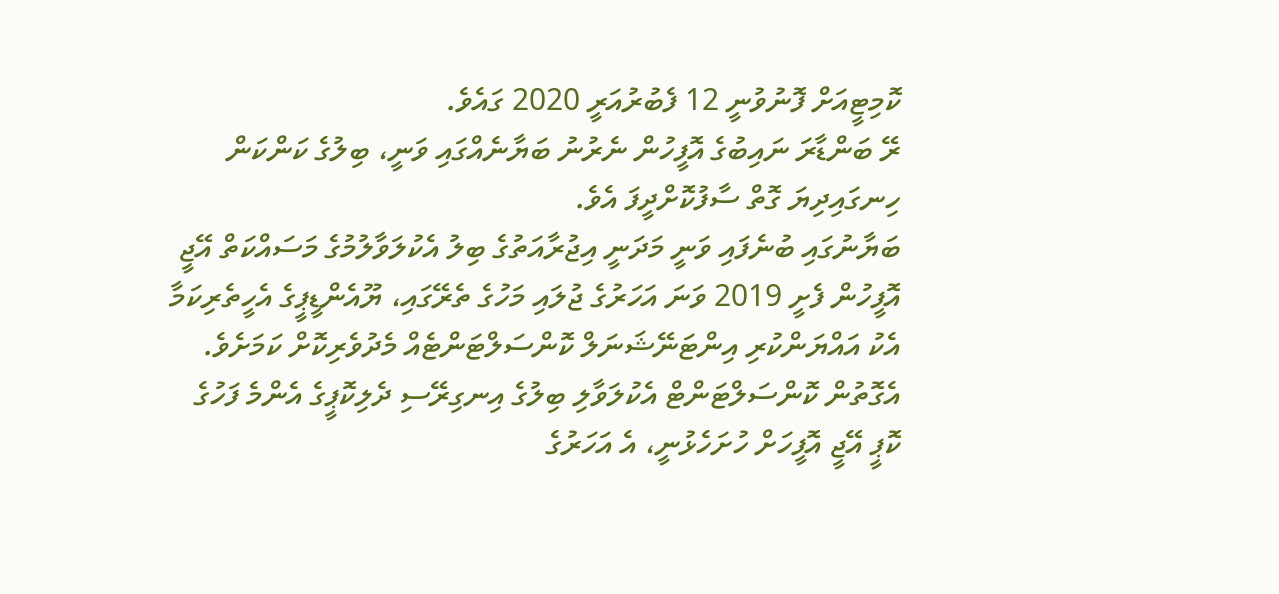ކޮމިޓީއަށް ފޮނުވުނީ 12 ފެބުރުއަރީ 2020 ގައެވެ.
ރޭ ބަންޑާރަ ނައިބުގެ އޮފީހުން ނެރުނު ބަޔާނެއްގައި ވަނީ، ބިލުގެ ކަންކަން ހިނގައިދިޔަ ގޮތް ސާފުކޮށްދީފަ އެވެ.
ބަޔާނުގައި ބުނެފައި ވަނީ މަދަނީ އިޖުރާއަތުގެ ބިލު އެކުލަވާލުމުގެ މަސައްކަތް އޭޖީ އޮފީހުން ފެށީ 2019 ވަނަ އަހަރުގެ ޖުލައި މަހުގެ ތެރޭގައި، ޔޫއެންޑީޕީގެ އެހީތެރިކަމާ އެކު އައްޔަންކުރި އިންޓަނޭޝަނަލް ކޮންސަލްޓަންޓެއް މެދުވެރިކޮށް ކަމަށެވެ.
އެގޮތުން ކޮންސަލްޓަންޓް އެކުލަވާލި ބިލުގެ އިނގިރޭސި ދެލިކޮޕީގެ އެންމެ ފަހުގެ ކޮޕީ އޭޖީ އޮފީހަށް ހުށަހެޅުނީ، އެ އަހަރުގެ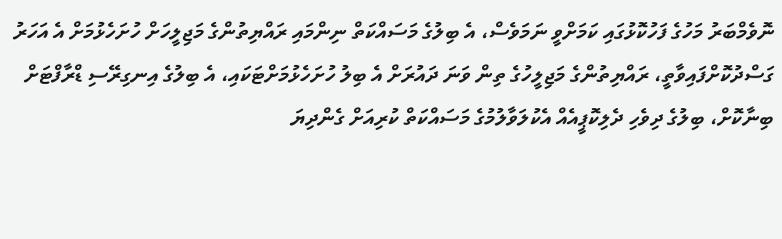ނޮވެމްބަރު މަހުގެ ފަހުކޮޅުގައި ކަމަށްވީ ނަމަވެސް، އެ ބިލުގެ މަސައްކަތް ނިންމައި ރައްޔިތުންގެ މަޖިލީހަށް ހުށަހެޅުމަށް އެ އަހަރު ގަސްދުކޮށްފައިވާތީ، ރައްޔިތުންގެ މަޖިލީހުގެ ތިން ވަނަ ދައުރަށް އެ ބިލު ހުށަހެޅުމަށްޓަކައި، އެ ބިލުގެ އިނގިރޭސި ޑްރާފްޓަށް ބިނާކޮށް، ބިލުގެ ދިވެހި ދެލިކޮޕީއެއް އެކުލަވާލުމުގެ މަސައްކަތް ކުރިއަށް ގެންދިޔަ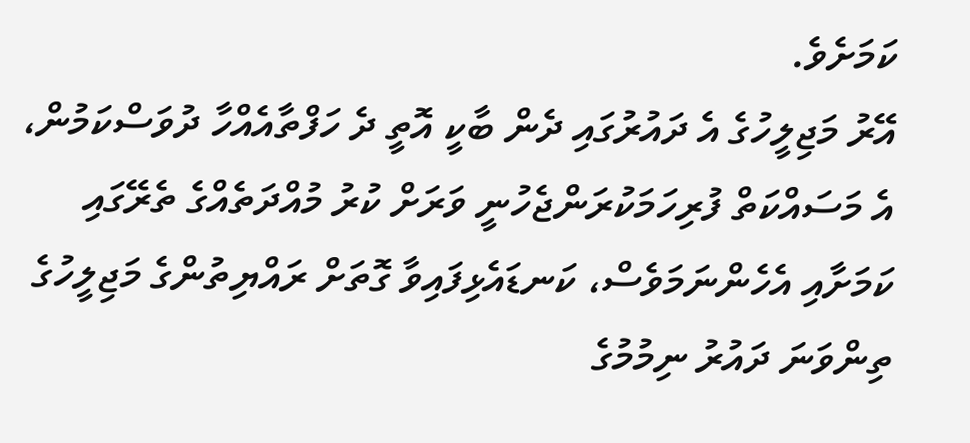ކަމަށެވެ.
އޭރު މަޖިލީހުގެ އެ ދައުރުގައި ދެން ބާކީ އޮތީ ދެ ހަފްތާއެއްހާ ދުވަސްކަމުން، އެ މަސައްކަތް ފުރިހަމަކުރަންޖެހުނީ ވަރަށް ކުރު މުއްދަތެއްގެ ތެރޭގައި ކަމަށާއި އެހެންނަމަވެސް، ކަނޑައެޅިފައިވާ ގޮތަށް ރައްޔިތުންގެ މަޖިލީހުގެ ތިންވަނަ ދައުރު ނިމުމުގެ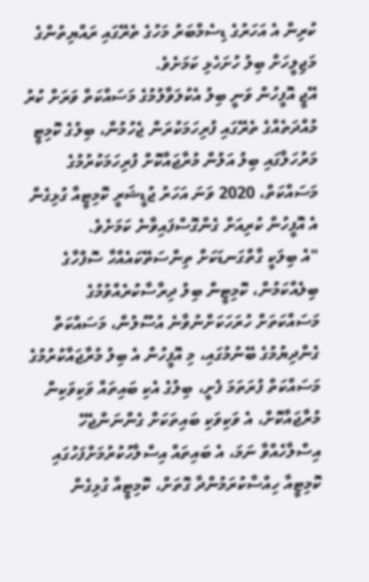ކުރިން އެ އަހަރުގެ ޑިސެމްބަރު މަހުގެ ތެރޭގައި ރައްޔިތުންގެ މަޖިލީހަށް ބިލު ހުށަހެޅި ކަމަށެވެ.
އޭޖީ އޮފީހުން ވަނީ ބިލު އެކުލަވާލުމުގެ މަސައްކަތް ވަރަށް ކުރު މުއްދަތެއްގެ ތެރޭގައި ފުރިހަމަކުރަން ޖެހުމުން، ބިލުގެ ކޮމިޓީ މަރުހަލާގައި ބިލު އަލުން މުރާޖައާކޮށް ފުރިހަމަކުރުމުގެ މަސައްކަތް، 2020 ވަނަ އަހަރު ޖުޑީޝަރީ ކޮމިޓީއާ ގުޅިގެން އެ އޮފީހުން ކުރިއަށް ގެންގޮސްފައިވާނެ ކަމަށެވެ.
"އެ ބިލަކީ ގާތްގަނޑަކަށް ތިންސަތޭކައެއްހާ ސޮފްހާގެ ބިލެއްކަމުން، ކޮމިޓީން ބިލު ދިރާސާކުރެއްވުމުގެ މަސައްކަތަށް ހުރަހަކަށްނުވާނެ އުސޫލުން، މަސައްކަތް ގެންދިޔުމުގެ ބޭނުމުގައި، މި އޮފީހުން އެ ބިލު މުރާޖައާކުރުމުގެ މަސައްކަތް ފުރަތަމަ ފެށީ، ބިލުގެ އެކި ބައިތައް ވަކިވަކިން މުރާޖައާކޮށް، އެ ވަކިވަކި ބައިތަކަށް ގެންނަންޖެހޭ އިސްލާހެއްވާ ނަމަ، އެ ބައިތައް އިސްލާހުކުރުމަށްފަހުގައި ކޮމިޓީއާ ހިއްސާކުރަމުންދާ ގޮތަށް، ކޮމިޓީއާ ގުޅިގެން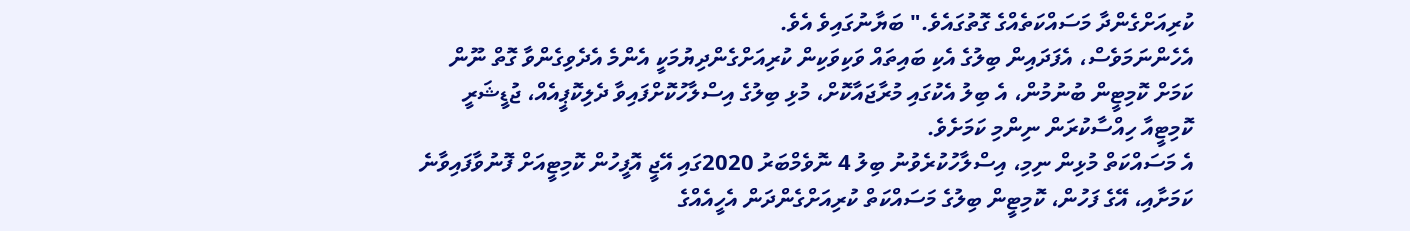ކުރިއަށްގެންދާ މަސައްކަތެއްގެ ގޮތުގައެވެ." ބަޔާނުގައިވެ އެވެ.
އެހެންނަމަވެސް، އެފަދައިން ބިލުގެ އެކި ބައިތައް ވަކިވަކިން ކުރިއަށްގެންދިޔުމަކީ އެންމެ އެދެވިގެންވާ ގޮތް ނޫން ކަމަށް ކޮމިޓީން ބުނުމުން، އެ ބިލު އެކުގައި މުރާޖައާކޮށް، މުޅި ބިލުގެ އިސްލާހުކޮށްފައިވާ ދެލިކޮޕީއެއް، ޖުޑީޝަރީ ކޮމިޓީއާ ހިއްސާކުރަން ނިންމި ކަމަށެވެ.
އެ މަސައްކަތް މުޅިން ނިމި، އިސްލާހުކުރެވުނު ބިލު 4 ނޮވެމްބަރު 2020ގައި އޭޖީ އޮފީހުން ކޮމިޓީއަށް ފޮނުވާފައިވާނެ ކަމަށާއި، އޭގެ ފަހުން، ކޮމިޓީން ބިލުގެ މަސައްކަތް ކުރިއަށްގެންދަން އެހީއެއްގެ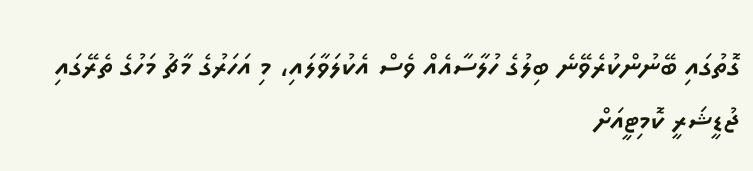ގޮތުގައި ބޭނުންކުރެވޭނެ ބިލުގެ ހުލާސާއެއް ވެސް އެކުލަވާލައި، މި އަހަރުގެ މާޗު މަހުގެ ތެރޭގައި ޖުޑީޝަރީ ކޮމިޓީއަށް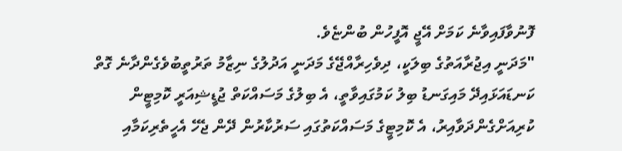ފޮނުވާފައިވާނެ ކަމަށް އޭޖީ އޮފީހުން ބުންޏެވެ.
"މަދަނީ އިޖުރާއަތުގެ ބިލަކީ، ދިވެހިރާއްޖޭގެ މަދަނީ އަދުލުގެ ނިޒާމު ތަރުތީބުވެގެންދާނެ ގޮތް ކަނޑައަޅައިދޭ މައިގަނޑު ބިލު ކަމުގައިވާތީ، އެ ބިލުގެ މަސައްކަތް ޖުޑީޝިއަރީ ކޮމިޓީން ކުރިއަށްގެންދަވާއިރު، އެ ކޮމިޓީގެ މަސައްކަތުގައި ސަރުކާރުން ދޭން ޖެހޭ އެހީތެރިކަމާއި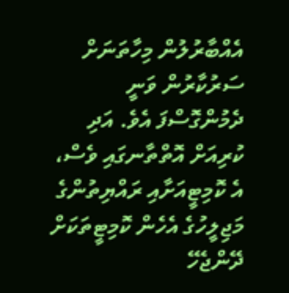އެއްބާރުލުން މިހާތަނަށް ސަރުކާރުން ވަނީ ދެމުންގޮސްފަ އެވެ. އަދި ކުރިއަށް އޮތްތާނގައި ވެސް، އެ ކޮމިޓީއަށާއި ރައްޔިތުންގެ މަޖިލީހުގެ އެހެން ކޮމިޓީތަކަށް ދޭންޖެހޭ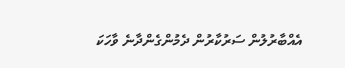އެއްބާރުލުން ސަރުކާރުން ދެމުންގެންދާނެ ވާހަކަ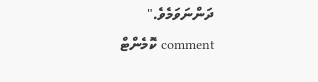ދަންނަވަމެވެ."
comment ކޮމެންޓް